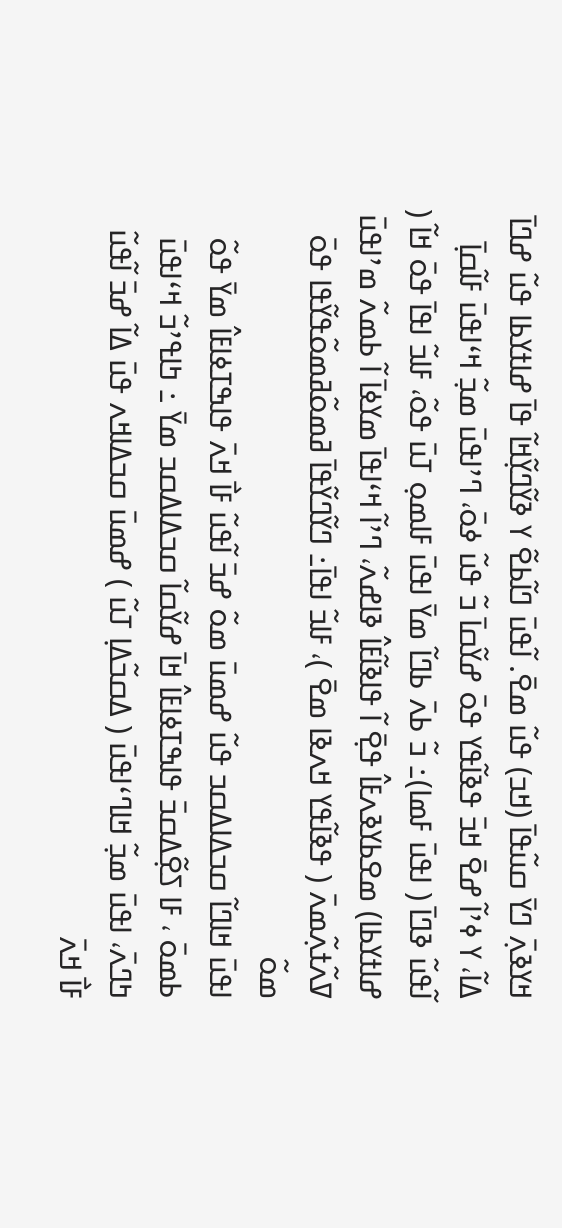ߞߌߢߍ߲߫ ߣߌ߫ ߛߎ߬ߟߊ߫ (ߞߏ) ߟߎ߬ ߘߐ߫. ߊ߬ߟߎ߫ ߣߊ߬ߕߐ߬ ߌ ߢߌ߬ߣߌ߲߬ߞߊ߬ ߟߊ߫ ߝߊߙߌߕߊ ߟߎ߬ ߝߣߊ߫ ߡߊ߬، ߌ ߦߴߊ߬ ߝߐ߫ ߞߏ߫ ߟߢߊ߬ߟߌ ߟߋ߫ ߝߌ߬ߛߊ߫ ߏ߬ ߟߎ߬ ߦߋ߫، ߣߴߊߟߎ߫ ߘߏ߲߬ ߞߵߊߟߎ߫ ߓߊ߬ߛߊ߲߫ ߊ߬ߟߎ߬ ߢߣߊ߫ ( ߊߟߎ߫ ߓߘߊ)߸ ߏ߬ ߕߍ߫ ߕߣߊ߬ ߘߌ߫ ߊߟߎ߫ ߓߊߘߋ߲ ߠߎ߫ ߟߋ߬، ߓߊߏ߬ ߊߟߊ߫ ߟߋ߫ ߞߊ߬ ( ߝߊߙߌߕߊ) ߘߐߕߌߢߍߓߊ߮ ߟߐ߲߫ ߊ߬ ߟߊߢߊ߬ߓߊ߮ ߢߊߝߍ߬، ߣߴߊ߬ ߞߵߊߟߊ߫ ߘߌߦߊ߫ ߊ߬ ߕߘߍ߬ ߘߴߊߟߎ߫ ߜߍ߬ߙߍ߲߬ߘߍ߫ ( ߟߢߊ߬ߟߌ ߞߍߢߊ ߘߐ߫ )، ߓߊߏ߬ ߊߟߊ߫߸ ߣߌ߬ߣߌ߬ߟߊ߫ ߥߘߋ߬ߥߘߋ߬ߟߌ߬ߟߊ ߟߋ߫ ߘߋ߬
ߊߟߎ߫ ߞߊߣߊ߬ ߛߏߡߊߡߛߏ ߟߎ߬ ߝߘߎ߫ ߘߋ߬ ߝߏ߫ ߊ߬ߟߎ߬ ߓߊ߯ ߞߍ߫ ߟߊߒߠߦߊߓߊ߮ ߘߌ߫ ߟߋ߬ ߕߘߋ߫ ، ߓߊ ߖߐ߲߬ߡߛߏ߫ ߟߊߒߠߦߊߓߊ߮ ߞߊ߫ ߝߌ߬ߛߊ߬ ߛߏߡߊߡߛߏ ߘߌ߫ ߸ ߤߊߟߴߏ߬ ߞߵߊߟߎ߫ ߤߣߍ߫، ߊߟߎ߫ ߘߏ߲߬ ߞߊߣߵߊߟߎ߫ ( ߡߛߏ߬ߡߊ߲ ߠߎ߬ ) ߝߘߎ߫ ߛߏߡߊߞߍ ߟߎ߫ ߡߊ߬ ߝߏ߫ ߊ߬ߟߎ߬ ߓߊ߯ ߞߍ߫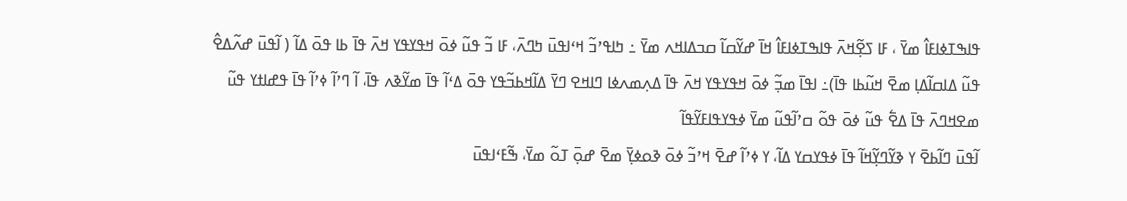ߟߊߒߠߦߊߓߊ߮ ߘߌ߫ ، ߓߊ ߖߐ߲߬ߞߍ߫ ߟߊߒߠߦߊߓߊ߮ ߞߊ߫ ߝߌ߬ߛߊ߬ ߛߏߡߊߞߍ ߘߌ߫ ߸ ߤߊߟߴߏ߬ ߞߵߊߟߎ߫ ߤߣߍ߫، ߓߊ ߏ߬ ߟߎ߬ ߦߋ߫ ߞߟߌߟߌ ߞߍ߫ ߟߊ߫ ߕߊ ߟߋ߫ ߡߊ߬ ( ߊ߬ߟߎ߫ ߝߍ߬ߡߐ߮ ߟߎ߬ ߡߊߛߊ߬ߡߊ߲ ߘߐ߫ ߞߎ߬ߕߊ ߟߊ߫)߸ ߊߟߊ߫ ߘߏ߲߬ ߦߋ߫ ߞߟߌߟߌ ߞߍ߫ ߟߊ߫ ߡߍ߲ߘߍߦߊ ߣߊߞߐ ߣߌ߫ ߡߊ߬ߞߕߏ߬ߟߌ ߟߋ߫ ߡߵߊ߬ ߟߊ߫ ߘߌ߬ߢߍ ߟߊ߫، ߊ߬ ߣߴߊ߬ ߦߴߊ߬ ߟߊ߫ ߟߝߊߙߌ ߟߎ߬ ߘߐߞߣߍ߫ ߟߊ߫ ߡߐ߱ ߟߎ߬ ߦߋ߫ ߟߋ߬ ߛߴߊ߬ߟߎ߬ ߘߌ߫ ߦߟߌߟߊߓߌ߬ߟߊ߬
ߊ߬ߟߎ߫ ߣߊ߬ߕߐ߫ ߌ ߢߌ߬ߣߌ߲߬ߞߊ߬ ߟߊ߫ ߦߟߌߛߌ ߡߊ߬، ߌ ߦߴߊ߬ ߝߐ߫ ߞߴߏ߬ ߦߋ߫ ߢߋߦߌ߲߫ ߘߐ߫ ߝߋ߲߫ ߠߋ߬ ߘߌ߫، ߒ߬ߓߵߊߟߎ߫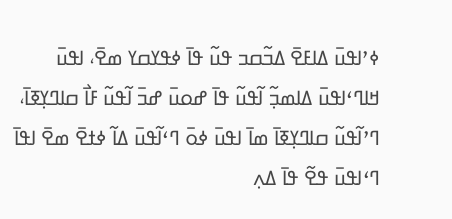ߦߴߊߟߎ߫ ߡߊߓߐ߫ ߡߏ߬ߛߏ ߟߎ߬ ߟߊ߫ ߦߟߌߛߌ ߘߐ߫، ߊߟߎ߫ ߞߊߣߵߊߟߎ߫ ߡߊߘߏ߲߬ ߊ߬ߟߎ߬ ߟߊ߫ ߝߋߎ߫ ߝߏ߫ ߊ߬ߟߎ߬ ߓߊ߯ ߛߊߣߌ߲ߧߊ߫، ߣߴߊ߬ߟߎ߬ ߛߊߣߌ߲ߧߊ߫ ߘߊ߫ ߊߟߎ߫ ߦߋ߫ ߣߵߊ߬ߟߎ߫ ߡߊ߬ ߦߙߐ߫ ߘߐ߫ ߊߟߊ߫ ߣߵߊߟߎ߫ ߟߐ߬ ߟߊ߫ ߡߍ߲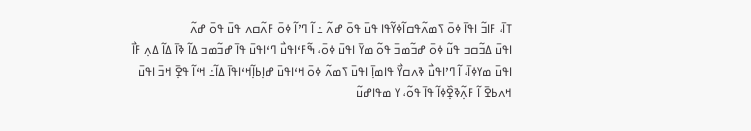ߠߊ߫، ߓߊߏ߬ ߊߟߊ߫ ߦߋ߫ ߖߘߍ߬ߟߛߊ߬ߦߌ߬ߟߊ ߟߎ߫ ߟߋ߫ ߝߍ߬ ߸ ߊ߬ ߣߴߊ߬ ߦߋ߫ ߓߍ߬ߛߍ ߟߎ߫ ߟߋ߫ ߝߍ߬
ߊߟߎ߫ ߡߏ߬ߛߏ ߟߎ߬ ߦߋ߫ ߝߏ߬ߘߏ߫ ߟߋ߬ ߘߌ߫ ߊߟߎ߫ ߦߋ߫، ߒ߬ߓߵߊߟߎ߯ ߣߵߊߟߎ߫ ߟߊ߫ ߝߏ߬ߘߏ ߡߊ߬ ߢߊ߫ ߡߊ߬ ߡߍ߲ ߓߊ߯ ߊߟߎ߫ ߘߌߦߊ߫، ߊ߬ ߣߴߊߟߎ߯ ߢߍߛߌ߯ ߟߊߘߊ߲߫ ߊߟߎ߫ ߖߘߍ߬ ߦߋ߫ ߞߵߊߟߎ߫ ߝߊ߲ߕߊ߲߬ߞߵߊߟߊ߫ ߡߊ߬߸ ߞߵߊ߬ ߟߐ߲߫ ߞߏ߫ ߊߟߎ߫ ߞߍߕߐ߫ ߊ߬ ߓߍ߲߬ߢߐ߲߰ߦߊ߬ ߟߊ߫ ߟߋ߬، ߌ ߘߟߊߝߎ߬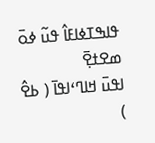ߟߊߒߠߦߊߓߊ߮ ߟߎ߬ ߦߋ߫ ߘߐߙߐ߲߫
ߊߟߎ߫ ߞߊߣߵߊߟߊ߫ ( ߕߐ߮ )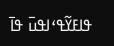ߟߊߓߌ߬ߟߵߊߟߎ߫ ߟߊ߫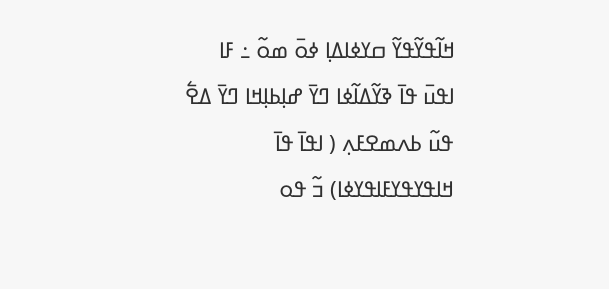ߞߊ߬ߟߌ߬ߟߌ߬ ߛߌߦߊߡߊ߲ ߦߋ߫ ߘߋ߬ ߸ ߓߊ ߊߟߎ߫ ߟߊ߫ ߢߌ߬ߡߊ߬ߦߊ ߣߌ߫ ߝߊ߲ߕߊ߲ߞߊ ߣߌ߫ ߡߐ߱ ߟߎ߬ ߕߍߘߐߓߍ߲ ( ߊߟߊ߫ ߟߊ߫ ߞߊߟߌߟߌߓߊߟߌߦߊ) ߏ߬ ߟߋ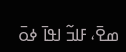ߘߐ߫، ߓߊߏ߬ ߊߟߊ߫ ߦߋ߫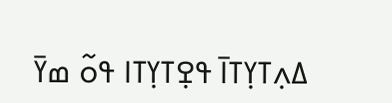ߡߍ߲ߠߌ߲ߠߊ߫ ߟߐ߲ߠߌ߲ߠߊ ߟߋ߬ ߘߌ߫